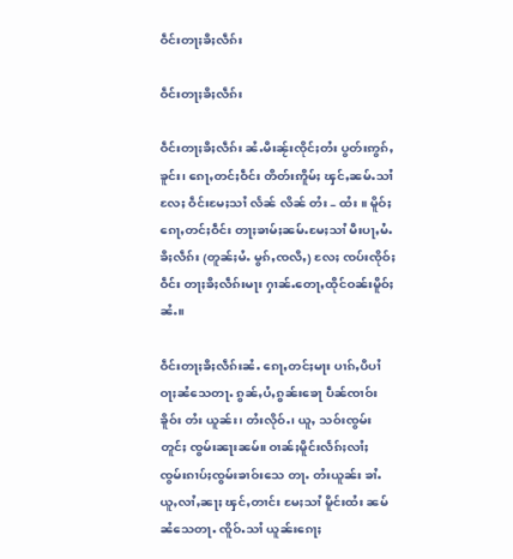ဝဵင်းတႃႈၶီႈလဵၵ်း

ဝဵင်းတႃႈၶီႈလဵၵ်း

ဝဵင်းတႃႈၶီႈလဵၵ်း ၼႆႉမီးၼႂ်းၸိုင်ႈတႆး ပွတ်းဢွၵ်ႇၶူင်း၊ ၵေႃႇတင်ႈဝဵင်း တိတ်းဢိူမ်ႈ ၾင်ႇၼမ်ႉသၢႆ လႄႈ ဝဵင်းမႄႈသၢႆ လႅၼ် လိၼ် တႆး – ထႆး ။ မိူဝ်ႈၵေႃႇတင်ႈဝဵင်း တႃႈၶၢမ်ႈၼမ်ႉမႄႈသၢႆ မီးပႃႇမႆႉၶီႈလဵၵ်း (တူၼ်ႈမႆႉ မွၵ်ႇၸလီႇ) လႄႈ ၸပ်းၸိုဝ်ႈ ဝဵင်း တႃႈၶီႈလဵၵ်းမႃး ႁၢၼ်ႉတေႃႇထိုင်ဝၼ်းမိူဝ်ႈၼႆႉ။

ဝဵင်းတႃႈၶီႈလဵၵ်းၼႆႉ ၵေႃႇတင်ႈမႃး ပၢၵ်ႇပီပၢႆ ဝႃႈၼႆသေတႃႉ ၵွၼ်ႇပႆႇၵွၼ်းၶေႃ ပဵၼ်ၸၢဝ်းၶိူဝ်း တႆး ယူၼ်း၊ တႆးလိုဝ်ႉ၊ ယူႇ သဝ်းၸွမ်းတူင်ႈ ၸွမ်းၼႃးၼမ်။ ဝၢၼ်ႈမိူင်းလႅၵ်ႈလၢႆႈ ၸွမ်းၵၢပ်ႈၸွမ်းၶၢဝ်းသေ တႃႉ တႆးယူၼ်း ၶၢႆႉယူႇလၢႆႇၼႃႈ ၾင်ႇတၢင်း မႄႈသၢႆ မိူင်းထႆး ၼမ်ၼႆသေတႃႉ ၸိူဝ်ႉသၢႆ ယူၼ်းၵေႃႈ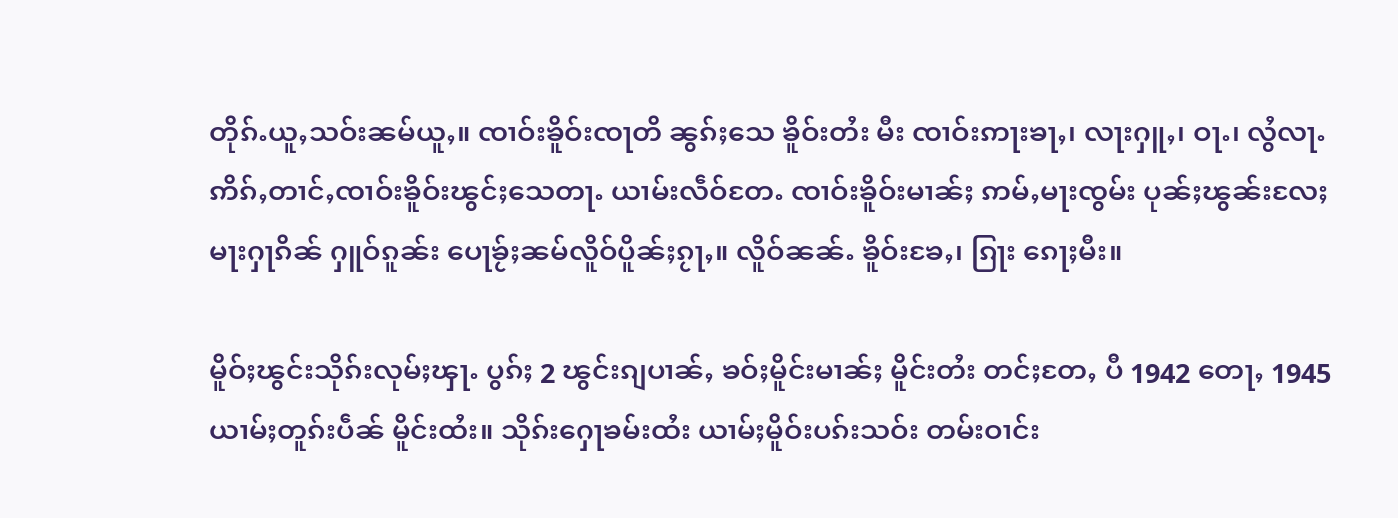တိုၵ်ႉယူႇသဝ်းၼမ်ယူႇ။ ၸၢဝ်းၶိူဝ်းၸႃတိ ၼွၵ်ႈသေ ၶိူဝ်းတႆး မီး ၸၢဝ်းဢႃးၶႃႇ၊ လႃးႁူႇ၊ ဝႃႉ၊ လွႆလႃႉ ဢိၵ်ႇတၢင်ႇၸၢဝ်းၶိူဝ်းၽွင်ႈသေတႃႉ ယၢမ်းလဵဝ်တႄႉ ၸၢဝ်းၶိူဝ်းမၢၼ်ႈ ဢမ်ႇမႃးၸွမ်း ပုၼ်ႈၽွၼ်းလႄႈ မႃးႁႃၵိၼ် ႁူဝ်ၵူၼ်း ပေႃၶႂ်ႈၼမ်လိူဝ်ပိူၼ်ႈၵႂႃႇ။ လိူဝ်ၼၼ်ႉ ၶိူဝ်းၶႄႇ၊ ၵြႃး ၵေႃႈမီး။

မိူဝ်ႈၽွင်းသိုၵ်းလုမ်ႈၾႃႉ ပွၵ်ႈ 2 ၽွင်းၵျပၢၼ်ႇ ၶဝ်ႈမိူင်းမၢၼ်ႈ မိူင်းတႆး တင်ႈတႄႇ ပီ 1942 တေႃႇ 1945 ယၢမ်ႈတူၵ်းပဵၼ် မိူင်းထႆး။ သိုၵ်းႁေႃၶမ်းထႆး ယၢမ်ႈမိူဝ်းပၵ်းသဝ်း တမ်းဝၢင်း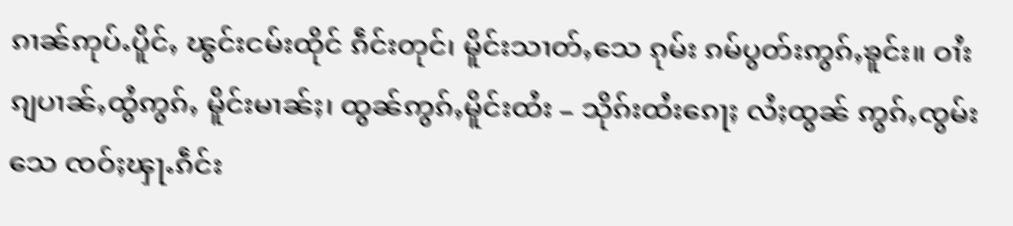ၵၢၼ်ဢုပ်ႉပိူင်ႇ ၽွင်းငမ်းထိုင် ၵဵင်းတုင်၊ မိူင်းသၢတ်ႇသေ ၵုမ်း ၵမ်ပွတ်းဢွၵ်ႇၶူင်း။ ဝၢႆးၵျပၢၼ်ႇထွႆဢွၵ်ႇ မိူင်းမၢၼ်ႈ၊ ထွၼ်ဢွၵ်ႇမိူင်းထႆး – သိုၵ်းထႆးၵေႃႈ လႆႈထွၼ် ဢွၵ်ႇၸွမ်းသေ ၸဝ်ႈၾႃႉၵဵင်း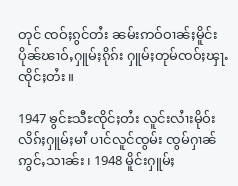တုင် ၸဝ်ႈၵွင်တႆး ၼမ်းဢဝ်ဝၢၼ်ႈမိူင်း ပိုၼ်ၽၢဝ်ႇႁူမ်ႈၵိုၵ်း ႁူမ်ႈတုမ်ၸဝ်ႈၾႃႉ ၸိုင်ႈတႆး။

1947 ၶွင်ႊသီႊၸိုင်ႈတႆး လူင်းလႆၢးမိုဝ်းလိၵ်ႈႁူမ်ႈမၢႆ ပၢင်လူင်ၸွမ်း ၸွမ်ႁၢၼ်ဢွင်ႇသၢၼ်း၊ 1948 မိူင်းႁူမ်ႈ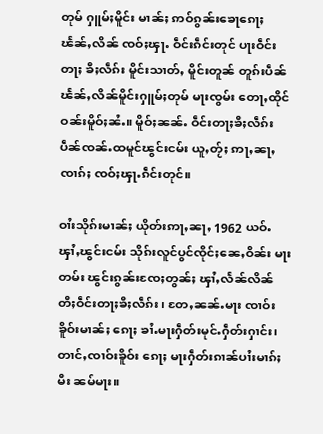တုမ် ႁူမ်ႈမိူင်း မၢၼ်ႈ ဢဝ်ၵွၼ်းၶေႃၵေႃႈ ၽႅၼ်ႇလိၼ် ၸဝ်ႈၾႃႉ ဝဵင်းၵဵင်းတုင် ပႃးဝဵင်းတႃႈ ၶီႈလဵၵ်း မိူင်းသၢတ်ႇ မိူင်းတူၼ် တူၵ်းပဵၼ် ၽႅၼ်ႇလိၼ်မိူင်းႁူမ်ႈတုမ် မႃးၸွမ်း တေႃႇထိုင်ဝၼ်းမိူဝ်ႈၼႆႉ။ မိူဝ်ႈၼၼ်ႉ ဝဵင်းတႃႈၶီႈလဵၵ်း ပဵၼ်ၸၼ်ႉထမူင်ၽွင်းငမ်း ယူႇတႂ်ႈ ဢႃႇၼႃႇၸၢၵ်ႈ ၸဝ်ႈၾႃႉၵဵင်းတုင်။

ဝၢႆးသိုၵ်းမၢၼ်ႈ ယိုတ်းဢႃႇၼႃႇ 1962 ယဝ်ႉ ၾၢႆႇၽွင်းငမ်း သိုၵ်းလူင်ပွင်ၸိုင်ႈၼေႇဝိၼ်း မႃးတမ်း ၽွင်းၵွၼ်းၸႄႈတွၼ်ႈ ၾၢႆႇလႅၼ်လိၼ် တီႈဝဵင်းတႃႈၶီႈလဵၵ်း ၊ တႄႇၼၼ်ႉမႃး ၸၢဝ်းၶိူဝ်းမၢၼ်ႈ ၵေႃႈ ၶၢႆႉမႃးႁဵတ်းမုင်ႉႁဵတ်းႁၢင်း၊ တၢင်ႇၸၢဝ်းၶိူဝ်း ၵေႃႈ မႃးႁဵတ်းၵၢၼ်ပၢႆးမၢၵ်ႈမီး ၼမ်မႃး။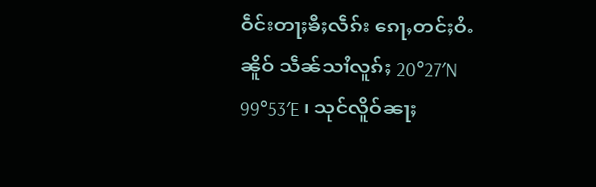ဝဵင်းတႃႈၶီႈလဵၵ်း ၵေႃႇတင်ႈဝႆႉၼိူဝ် သဵၼ်သၢႆလူၵ်ႈ 20°27′N 99°53′E ၊ သုင်လိူဝ်ၼႃႈ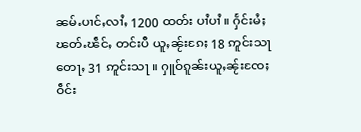ၼမ်ႉပၢင်ႇလၢႆႇ 1200 ထတ်း ပၢႆပၢႆ ။ ႁႅင်းမႆႈ ၽတ်ႉၽဵင်ႇ တင်းပီ ယူႇၼႂ်းၵႄႈ 18 ဢူင်းသႃ တေႃႇ 31 ဢူင်းသႃ ။ ႁူဝ်ၵူၼ်းယူႇၼႂ်းၸႄႈဝဵင်း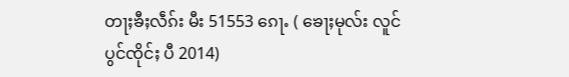တႃႈၶီႈလဵၵ်း မီး 51553 ၵေႃႉ ( ၶေႃႈမုလ်း လူင်ပွင်ၸိုင်ႈ ပီ 2014)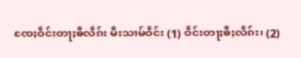ၸႄႈဝဵင်းတႃႈၶီလဵၵ်း မီးသၢမ်ဝဵင်း (1) ဝဵင်းတႃႈၶီႈလဵၵ်း၊ (2)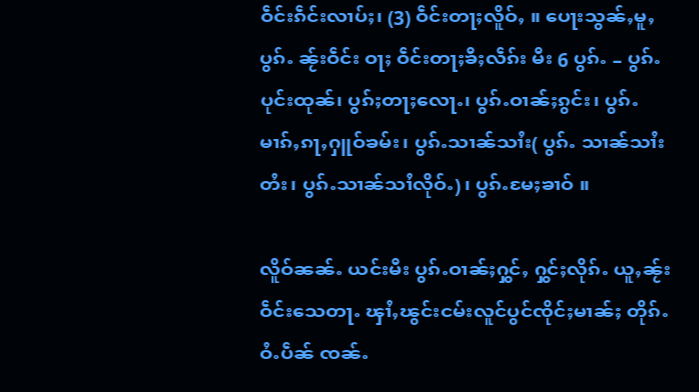ဝဵင်းၵဵင်းလၢပ်ႈ၊ (3) ဝဵင်းတႃႈလိူဝ်ႇ ။ ပေႃးသွၼ်ႇမူႇပွၵ်ႉ ၼႂ်းဝဵင်း ဝႃႈ ဝဵင်းတႃႈၶီႈလဵၵ်း မီး 6 ပွၵ်ႉ – ပွၵ်ႉပုင်းထုၼ်၊ ပွၵ်ႈတႃႈလေႃႉ၊ ပွၵ်ႉဝၢၼ်ႈၵွင်း၊ ပွၵ်ႉမၢၵ်ႇၵႃႇႁူဝ်ၶမ်း၊ ပွၵ်ႉသၢၼ်သၢႆး( ပွၵ်ႉ သၢၼ်သၢႆးတႆး၊ ပွၵ်ႉသၢၼ်သၢႆလိုဝ်ႉ)၊ ပွၵ်ႉမႄႈၶၢဝ် ။

လိူဝ်ၼၼ်ႉ ယင်းမီး ပွၵ်ႉဝၢၼ်ႈႁွင်ႇ ႁွင်ႈလိုၵ်ႉ ယူႇၼႂ်းဝဵင်းသေတႃႉ ၾၢႆႇၽွင်းငမ်းလူင်ပွင်ၸိုင်ႈမၢၼ်ႈ တိုၵ်ႉဝႆႉပဵၼ် ၸၼ်ႉ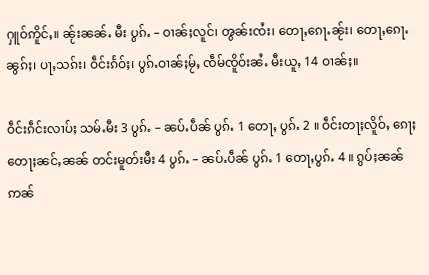ႁူဝ်ဢိူင်ႇ။ ၼႂ်းၼၼ်ႉ မီး ပွၵ်ႉ – ဝၢၼ်ႈလူင်၊ ၻွၼ်းၸႆး၊ တေႃႇၵေႃႉၼႂ်း၊ တေႃႇၵေႃႉၼွၵ်ႈ၊ ပႃႇသၵ်း၊ ဝဵင်းၵႅဝ်ႈ၊ ပွၵ်ႉဝၢၼ်ႈမႂ်ႇ ၸဵမ်ၸိူဝ်းၼႆႉ မီးယူႇ 14 ဝၢၼ်ႈ။

ဝဵင်းၵဵင်းလၢပ်ႈ သမ်ႉမီး 3 ပွၵ်ႉ – ၼပ်ႉပဵၼ် ပွၵ်ႉ 1 တေႃႇ ပွၵ်ႉ 2 ။ ဝဵင်းတႃႈလိူဝ်ႇ ၵေႃႈတေႃႈၼင်ႇၼၼ် တင်းမူတ်းမီး 4 ပွၵ်ႉ – ၼပ်ႉပဵၼ် ပွၵ်ႉ 1 တေႃႇပွၵ်ႉ 4 ။ ၵွပ်ႈၼၼ် ဢၼ်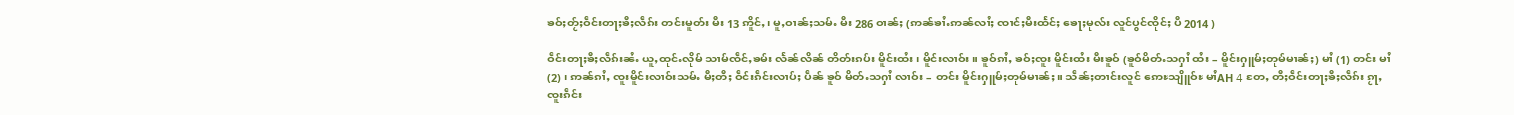ၶဝ်ႈတႂ်ႈဝဵင်းတႃႈၶီႈလဵၵ်း တင်းမူတ်း မီး 13 ဢိူင်ႇ၊ မူႇဝၢၼ်ႈသမ်ႉ မီး 286 ဝၢၼ်ႈ (ဢၼ်ၶၢႆႉဢၼ်လၢႆႈ ၸၢင်ႈမီးထႅင်ႈ ၶေႃႈမုလ်း လူင်ပွင်ၸိုင်ႈ ပီ 2014 )

ဝဵင်းတႃႈၶီႈလဵၵ်းၼႆႉ ယူႇထုင်ႉလိုမ် သၢမ်ၸဵင်ႇၶမ်း လႅၼ်လိၼ် တိတ်းၵပ်း မိူင်းထႆး၊ မိူင်းလၢဝ်း ။ ၶူဝ်ၵၢႆႇ ၶဝ်ႈၸူး မိူင်းထႆး မီးၶူဝ် (ၶူဝ်မိတ်ႉသႁၢႆ ထႆး – မိူင်းႁူမ်ႈတုမ်မၢၼ်ႈ) မၢႆ (1) တင်း မၢႆ (2) ၊ ဢၼ်ၵၢႆႇ ၸူးမိူင်းလၢဝ်းသမ်ႉ မီႈတီႈ ဝဵင်းၵဵင်းလၢပ်ႈ ပဵၼ် ၶူဝ် မိတ်ႉသႁၢႆ လၢဝ်း – တင်း မိူင်းႁူမ်ႈတုမ်မၢၼ်ႈ။ သဵၼ်ႈတၢင်းလူင် ဢေႊသျိူဝ်ႊ မၢႆAH 4 တႄႇ တီႈဝဵင်းတႃႈၶီႈလဵၵ်း ၵႂႃႇၸူးၵဵင်း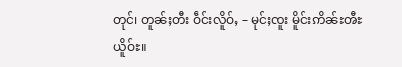တုင်၊ တူၼ်ႈတီး ဝဵင်းလိူဝ်ႇ – မုင်ႈၸူး မိူင်းဢိၼ်ႊၻီႊယိူဝ်ႊ။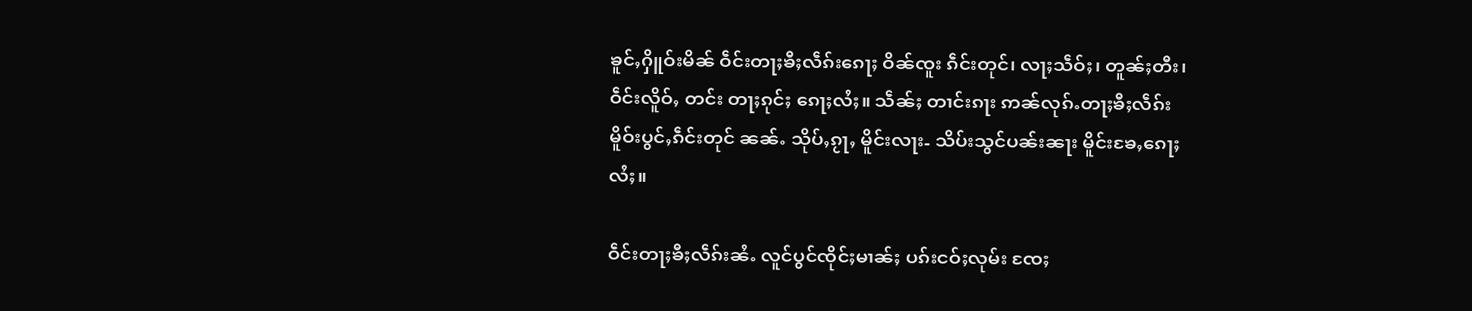ၶူင်ႇႁိူဝ်းမိၼ် ဝဵင်းတႃႈၶီႈလဵၵ်းၵေႃႈ ဝိၼ်ၸူး ၵဵင်းတုင်၊ လႃႈသဵဝ်ႈ၊ တူၼ်ႈတီး၊ ဝဵင်းလိူဝ်ႇ တင်း တႃႈၵုင်ႈ ၵေႃႈလႆႈ။ သဵၼ်ႈ တၢင်းၵႃး ဢၼ်လုၵ်ႉတႃႈၶီႈလဵၵ်း မိူဝ်းပွင်ႇၵဵင်းတုင် ၼၼ်ႉ သိုပ်ႇၵႂႃႇ မိူင်းလႃး- သိပ်းသွင်ပၼ်းၼႃး မိူင်းၶႄႇၵေႃႈလႆႈ။

ဝဵင်းတႃႈၶီႈလဵၵ်းၼႆႉ လူင်ပွင်ၸိုင်ႈမၢၼ်ႈ ပၵ်းငဝ်ႈလုမ်း ၸႄႈ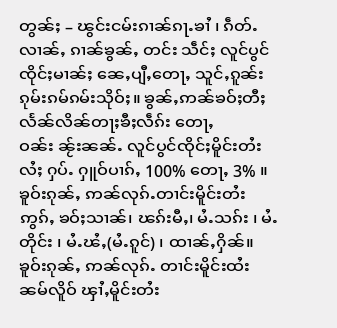တွၼ်ႈ – ၽွင်းငမ်းၵၢၼ်ၵႃႉၶၢႆ ၊ ၵဵတ်ႉလၢၼ်ႇ ၵၢၼ်ၶွၼ်ႇ တင်း သဵင်ႈ လူင်ပွင်ၸိုင်ႈမၢၼ်ႈ ၼေႇပျီႇတေႃႇ သူင်ႇၵူၼ်းၵုမ်းၵမ်ၵမ်းသိုဝ်ႈ။ ၶွၼ်ႇဢၼ်ၶဝ်ႈတီႈလႅၼ်လိၼ်တႃႈၶီႈလဵၵ်း တေႃႇ ဝၼ်း ၼႂ်းၼၼ်ႉ လူင်ပွင်ၸိုင်ႈမိူင်းတႆး လႆႈ ႁပ်ႉ ႁူဝ်ပၢၵ်ႇ 100% တေႃႇ 3% ။ ၶူဝ်းၵုၼ်ႇ ဢၼ်လုၵ်ႉတၢင်းမိူင်းတႆးဢွၵ်ႇ ၶဝ်ႈသၢၼ်၊ ၽၵ်းမီႇ၊ မႆႉသၵ်း ၊ မႆႉတိုင်း ၊ မႆႉၽႆႇ(မႆႉၵူင်) ၊ ထၢၼ်ႇႁိၼ်။ ၶူဝ်းၵုၼ်ႇ ဢၼ်လုၵ်ႉ တၢင်းမိူင်းထႆး ၼမ်လိူဝ် ၾၢႆႇမိူင်းတႆး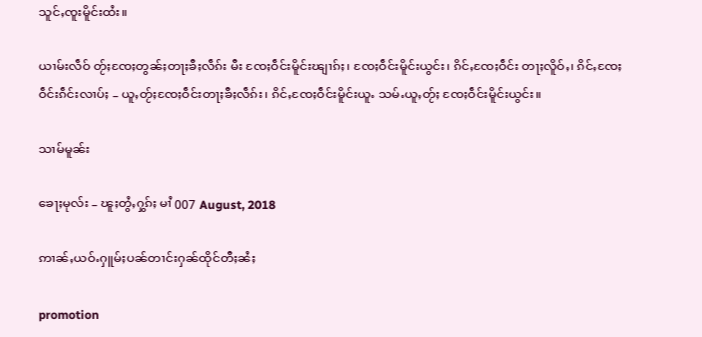သူင်ႇၸူးမိူင်းထႆး။

ယၢမ်းလဵဝ် တႂ်ႈၸႄႈတွၼ်ႈတႃႈၶီႈလဵၵ်း မီး ၸႄႈဝဵင်းမိူင်းၽျၢၵ်ႈ၊ ၸႄႈဝဵင်းမိူင်းယွင်း၊ ၵိင်ႇၸႄႈဝဵင်း တႃႈလိူဝ်ႇ၊ ၵိင်ႇၸႄႈ ဝဵင်းၵဵင်းလၢပ်ႈ – ယူႇတႂ်ႈၸႄႈဝဵင်းတႃႈၶီႈလဵၵ်း၊ ၵိင်ႇၸႄႈဝဵင်းမိူင်းယူႉ သမ်ႉယူႇတႂ်ႈ ၸႄႈဝဵင်းမိူင်းယွင်း။

သၢမ်မူၼ်း

ၶေႃႈမုလ်း – ၽူႈတွႆႇႁွၵ်ႈ မၢႆ 007 August, 2018

ဢၢၼ်ႇယဝ်ႉႁူမ်ႈပၼ်တၢင်းႁၼ်ထိုင်တီႈၼႆႈ

promotion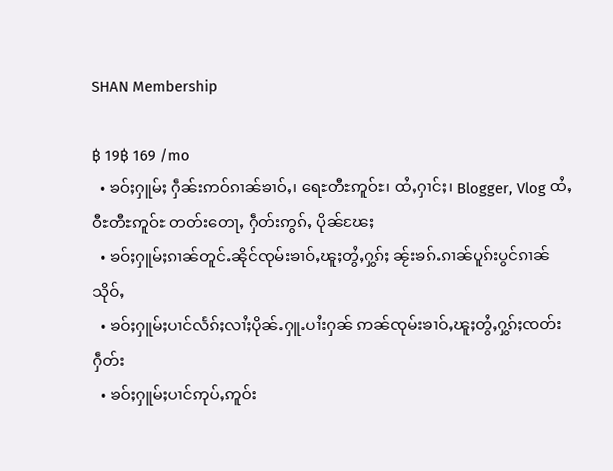SHAN Membership

฿ 19฿ 169 /mo
  • ၶဝ်ႈႁူမ်ႈ ႁဵၼ်းဢဝ်ၵၢၼ်ၶၢဝ်ႇ၊ ရေႊတီႊဢူဝ်ႊ၊ ထႆႇႁၢင်ႈ၊ Blogger, Vlog ထႆႇဝီႊတီႊဢူဝ်ႊ တတ်းတေႃႇ ႁဵတ်းဢွၵ်ႇ ပိုၼ်ၽႄႈ
  • ၶဝ်ႈႁူမ်ႈၵၢၼ်တူင်ႉၼိုင်ၸုမ်းၶၢဝ်ႇၽူႈတွႆႇႁွၵ်ႈ ၼႂ်းၶၵ်ႉၵၢၼ်ပူၵ်းပွင်ၵၢၼ်သိုဝ်ႇ
  • ၶဝ်ႈႁူမ်ႈပၢင်လႅၵ်ႈလၢႆႈပိုၼ်ႉႁူႉပၢႆးႁၼ် ဢၼ်ၸုမ်းၶၢဝ်ႇၽူႈတွႆႇႁွၵ်ႈၸတ်းႁဵတ်း
  • ၶဝ်ႈႁူမ်ႈပၢင်ဢုပ်ႇဢူဝ်း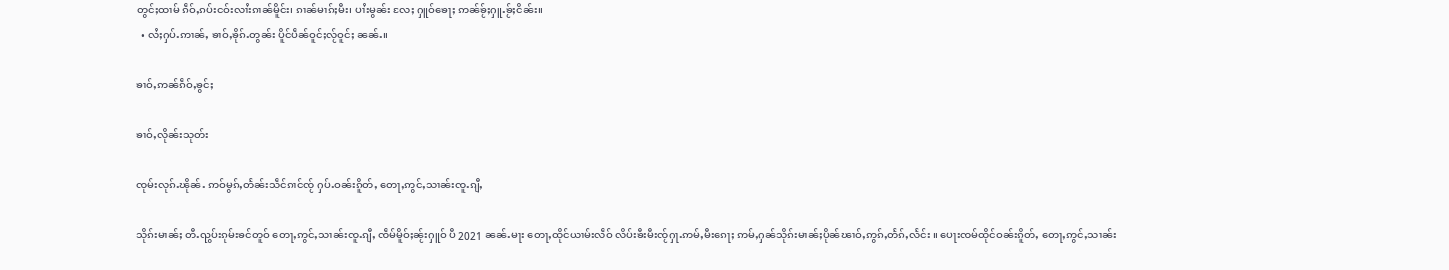တွင်ႈထၢမ် ၵဵဝ်ႇၵပ်းငဝ်းလၢႆးၵၢၼ်မိူင်း၊ ၵၢၼ်မၢၵ်ႈမီး၊ ပၢႆးမွၼ်း လႄႈ ႁူဝ်ၶေႃႈ ဢၼ်ၶႂ်ႈႁူႉၶႂ်ႈငိၼ်း။
  • လႆႈႁပ်ႉဢၢၼ်ႇ ၶၢဝ်ႇၶိုၵ်ႉတွၼ်း ပိူင်ပဵၼ်ဝူင်ႈလႂ်ဝူင်ႈ ၼၼ်ႉ။

ၶၢဝ်ႇဢၼ်ၵဵဝ်ႇၶွင်ႈ

ၶၢဝ်ႇလိုၼ်းသုတ်း

ၸုမ်းလုၵ်ႉၽိုၼ်ႉ ဢဝ်မွၵ်ႇတႅၼ်းသဵင်ၵၢင်ၸႂ် ႁပ်ႉဝၼ်းၵိူတ်ႇ တေႃႇဢွင်ႇသၢၼ်းၸူႉၵျီႇ

သိုၵ်းမၢၼ်ႈ တီႉၺွပ်းၵုမ်းၶင်တူဝ် တေႃႇဢွင်ႇသၢၼ်းၸူႉၵျီႇ ၸဵမ်မိူဝ်ႈၼႂ်းႁူဝ် ပီ 2021 ၼၼ်ႉမႃး တေႃႇထိုင်ယၢမ်းလဵဝ် လိပ်းၶီးမီးၸႂ်ႁႃႉဢမ်ႇမီးၵေႃႈ ဢမ်ႇႁၼ်သိုၵ်းမၢၼ်ႈပိုၼ်ၽၢဝ်ႇဢွၵ်ႇတႅၵ်ႇလႅင်း ။ ပေႃးၸမ်ထိုင်ဝၼ်းၵိူတ်ႇ တေႃႇဢွင်ႇသၢၼ်း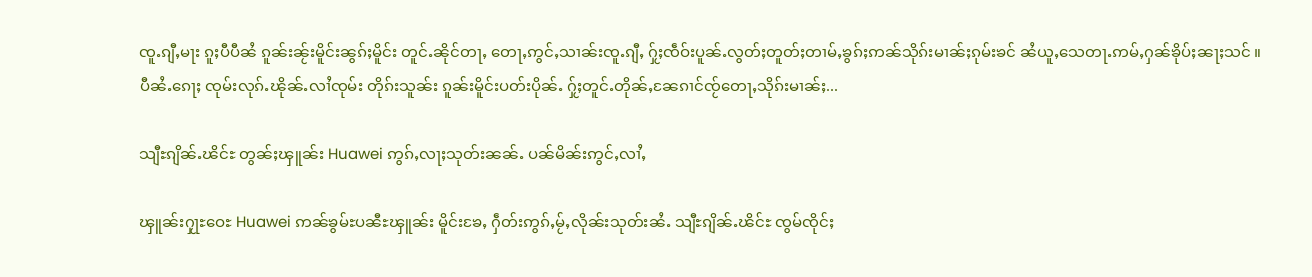ၸူႉၵျီႇမႃး ၵူႈပီပီၼႆ ၵူၼ်းၼႂ်းမိူင်းၼွၵ်ႈမိူင်း တူင်ႉၼိုင်တႃႇ တေႃႇဢွင်ႇသၢၼ်းၸူႉၵျီႇ ႁႂ်ႈၸဵဝ်းပူၼ်ႉလွတ်ႈတူတ်ႈတၢမ်ႇၶွၵ်ႈဢၼ်သိုၵ်းမၢၼ်ႈၵုမ်းၶင် ၼႆယူႇသေတႃႉဢမ်ႇႁၼ်ၶိုပ်ႈၼႃႈသင် ။ ပီၼႆႉၵေႃႈ ၸုမ်းလုၵ်ႉၽိုၼ်ႉလၢႆၸုမ်း တိုၵ်းသူၼ်း ၵူၼ်းမိူင်းပတ်းပိုၼ်ႉ ႁႂ်ႈတူင်ႉတိုၼ်ႇၼႄၵၢင်ၸႂ်တေႃႇသိုၵ်းမၢၼ်ႈ...

သျီႊၵျိၼ်ႉၽိင်ႊ တွၼ်ႈၾူၼ်း Huawei ဢွၵ်ႇလႃႈသုတ်းၼၼ်ႉ ပၼ်မိၼ်းဢွင်ႇလၢႆႇ

ၾူၼ်းႁႂႃႊဝေႊ Huawei ဢၼ်ၶွမ်ႊပၼီႊၾူၼ်း မိူင်းၶႄႇ ႁဵတ်းဢွၵ်ႇမႂ်ႇလိုၼ်းသုတ်းၼႆႉ သျီႊၵျိၼ်ႉၽိင်ႊ ၸွမ်ၸိုင်ႈ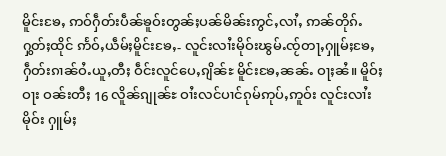မိူင်းၶႄႇ ဢဝ်ႁဵတ်းပဵၼ်ၶူဝ်းတွၼ်ႈပၼ်မိၼ်းဢွင်ႇလၢႆႇ ဢၼ်တိုၵ်ႉ ႁွတ်ႈထိုင် ဢႅဝ်ႇယဵမ်ႈမိူင်းၶႄႇ- လူင်းလၢႆးမိုဝ်းၽွမ်ႉၸႂ်တႃႇႁူမ်ႈၶႄႇႁဵတ်းၵၢၼ်ဝႆႉယူႇတီႈ ဝဵင်းလူင်ပေႇၵျိၼ်ႊ မိူင်းၶႄႇၼၼ်ႉ ဝႃႈၼႆ။ မိူဝ်ႈဝႃး ဝၼ်းတီႈ 16 လိူၼ်ၵျုၼ်ႊ ဝၢႆးလင်ပၢင်ၵုမ်ဢုပ်ႇဢူဝ်း လူင်းလၢႆးမိုဝ်း ႁူမ်ႈ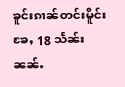ၶူင်းၵၢၼ်တင်းမိူင်းၶႄႇ 18 သႅၼ်း ၼၼ်ႉ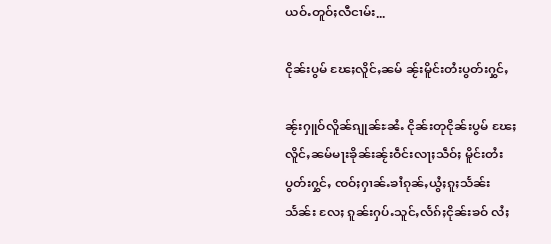ယဝ်ႉတူဝ်ႈလီငၢမ်း...

ငိုၼ်းပွမ် ၽႄႈလိူင်ႇၼမ် ၼႂ်းမိူင်းတႆးပွတ်းႁွင်ႇ

ၼႂ်းႁူဝ်လိူၼ်ၵျုၼ်ႊၼႆႉ ငိုၼ်းတုငိုၼ်းပွမ် ၽႄႈလိူင်ႇၼမ်မႃးၶိုၼ်းၼႂ်းဝဵင်းလႃႈသဵဝ်ႈ မိူင်းတႆးပွတ်းႁွင်ႇ ၸဝ်ႈႁၢၼ်ႉၶၢႆၵုၼ်ႇယွႆႈၵူႈသႅၼ်းသႅၼ်း လႄႈ ၵူၼ်းႁပ်ႉသူင်ႇလႅၵ်ႈငိုၼ်းၶဝ် လႆႈ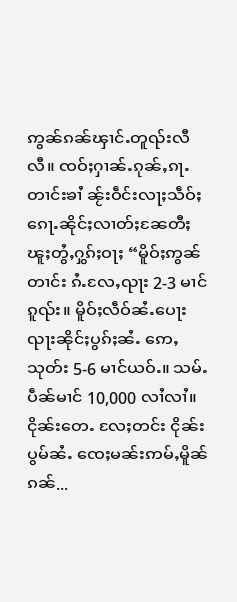ဢွၼ်ၵၼ်ၾၢင်ႉတူၺ်းလီလီ။ ၸဝ်ႈႁၢၼ်ႉၵုၼ်ႇၵႃႉတၢင်းၶၢႆ ၼႂ်းဝဵင်းလႃႈသဵဝ်ႈၵေႃႉၼိုင်ႈလၢတ်ႈၼႄတီႈၽူႈတွႆႇႁွၵ်ႈဝႃႈ “မိူဝ်ႈဢွၼ်တၢင်း ၵႆႉလႄႇၺႃး 2-3 မၢင်ၵူၺ်း။ မိူဝ်ႈလဵဝ်ၼႆႉပေႃးၺႃးၼိုင်ႈပွၵ်ႈၼႆႉ ဢေႇသုတ်း 5-6 မၢင်ယဝ်ႉ။ သမ်ႉပဵၼ်မၢင် 10,000 လၢႆလၢႆ။ ငိုၼ်းတေႉ လႄႈတင်း ငိုၼ်းပွမ်ၼႆႉ ၸေႈမၼ်းဢမ်ႇမိူၼ်ၵၼ်...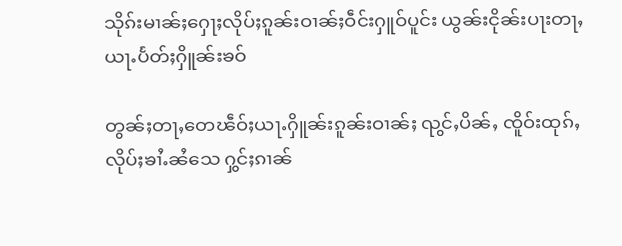သိုၵ်းမၢၼ်ႈႁေႃႈလိုပ်ႈၵူၼ်းဝၢၼ်ႈဝဵင်းႁူဝ်ပူင်း ယွၼ်းငိုၼ်းပႃးတႃႇယႃႉပႅတ်ႈႁိူၼ်းၶဝ်

တွၼ်ႈတႃႇတေၽဵဝ်ႈယႃႉႁိူၼ်းၵူၼ်းဝၢၼ်ႈ ၺွင်ႇပိၼ်ႇ ၸိူဝ်းထုၵ်ႇလိုပ်ႈၶၢႆႉၼႆသေ ႁွင်ႈၵၢၼ်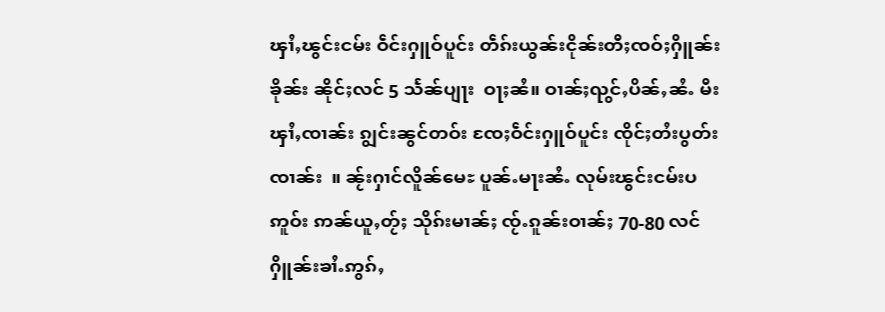ၾၢႆႇၽွင်းငမ်း ဝဵင်းႁူဝ်ပူင်း တဵၵ်းယွၼ်းငိုၼ်းတီႈၸဝ်ႈႁိူၼ်းၶိုၼ်း ၼိုင်ႈလင် 5 သႅၼ်ပျႃး  ဝႃႈၼႆ။ ဝၢၼ်ႈၺွင်ႇပိၼ်ႇၼႆႉ မီးၾၢႆႇၸၢၼ်း ၵျွင်းၼွင်တဝ်း ၸႄႈဝဵင်းႁူဝ်ပူင်း ၸိုင်ႈတႆးပွတ်းၸၢၼ်း  ။ ၼႂ်းႁၢင်လိူၼ်မေႊ ပူၼ်ႉမႃးၼႆႉ လုမ်းၽွင်းငမ်းပဢူဝ်း ဢၼ်ယူႇတႂ်ႈ သိုၵ်းမၢၼ်ႈ ၸႂ်ႉၵူၼ်းဝၢၼ်ႈ 70-80 လင်ႁိူၼ်းၶၢႆႉဢွၵ်ႇ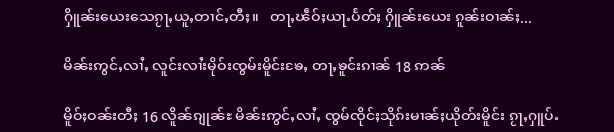ႁိူၼ်းယေးသေၵႂႃႇယူႇတၢင်ႇတီႈ။   တႃႇၽဵဝ်ႈယႃႉပႅတ်ႈ ႁိူၼ်းယေး ၵူၼ်းဝၢၼ်ႈ...

မိၼ်းဢွင်ႇလၢႆႇ လူင်းလၢႆးမိုဝ်းၸွမ်းမိူင်းၶႄႇ တႃႇၶူင်းၵၢၼ် 18 ဢၼ်

မိူဝ်ႈဝၼ်းတီႈ 16 လိူၼ်ၵျုၼ်ႊ မိၼ်းဢွင်ႇလၢႆႇ ၸွမ်ၸိုင်ႈသိုၵ်းမၢၼ်ႈယိုတ်းမိူင်း ၵႂႃႇႁူပ်ႉ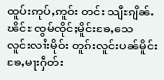ထူပ်းဢုပ်ႇဢူဝ်း တင်း သျီႊၵျိၼ်ႉၽိင်ႊ ၸွမ်ၸိုင်ႈမိူင်းၶႄႇသေ လူင်းလၢႆးမိုဝ်း တူၵ်းလူင်းပၼ်မိူင်းၶႄႇမႃးႁဵတ်း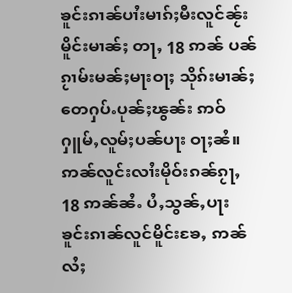ၶူင်းၵၢၼ်ပၢႆးမၢၵ်ႈမီးလူင်ၼႂ်းမိူင်းမၢၼ်ႈ တႃႇ 18 ဢၼ် ပၼ်ၵႂၢမ်းမၼ်ႈမႃးဝႃႈ သိုၵ်းမၢၼ်ႈတေႁပ်ႉပုၼ်ႈၽွၼ်း ဢဝ်ႁူမ်ႇလူမ်ႈပၼ်ပႃး ဝႃႈၼႆ။ ဢၼ်လူင်းလၢႆးမိုဝ်းၵၼ်ၵႂႃႇ 18 ဢၼ်ၼႆႉ ပႆႇသွၼ်ႇပႃး ၶူင်းၵၢၼ်လူင်မိူင်းၶႄႇ ဢၼ်လႆႈ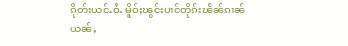ၵိုတ်းယင်ႉဝႆႉ မိူဝ်ႈၽွင်းပၢင်တိုၵ်းၽႅၼ်ၵၢၼ်ယၼ်ႇ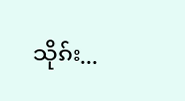သိုၵ်း...